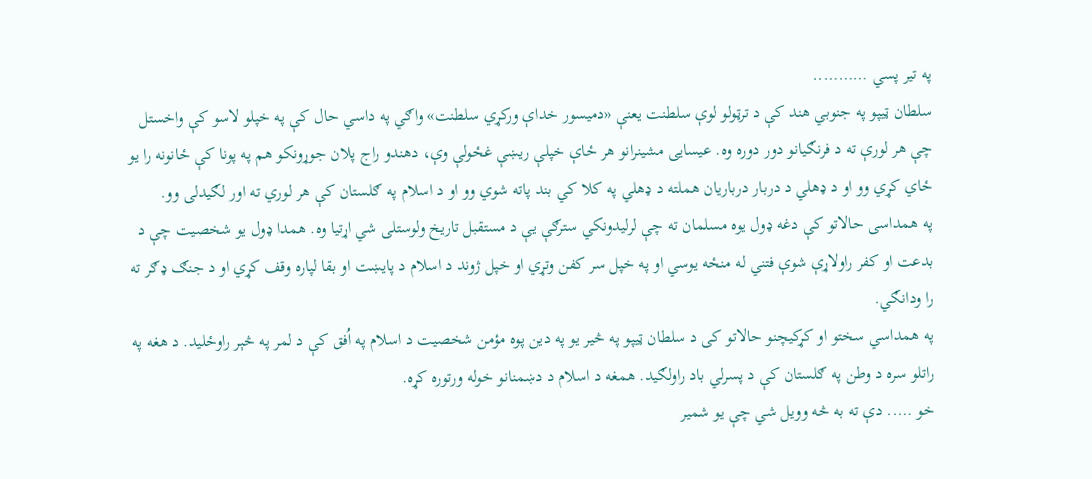په تیر پسي ………..
سلطان ټیپو په جنوبي هند کې د ترټولو لوې سلطنت یعنې «دمیسور خداې ورکړي سلطنت» واګي په داسي حال کې په خپلو لاسو کې واخستل چې هر لورې ته د فرنګیانو دور دوره وه. عیسایی مشینرانو هر ځاې خپلې ریښې غځولې وې، دهندو راج پلان جوړونکو هم په پونا کې ځانونه را یو ځاي کړي وو او د ډهلي د دربار درباریان هملته د ډهلي په کلا کي بند پاته شوي وو او د اسلام په ګلستان کې هر لوري ته اور لګیدلی وو.
په همداسی حالاتو کې دغه ډول یوه مسلمان ته چې لرلیدونکي سترګې یې د مستقبل تاریخ ولوستلی شي اړتیا وه. همدا ډول یو شخصیت چې د بدعت او کفر راولاړې شوې فتني له منځه یوسي او په خپل سر کفن وتړي او خپل ژوند د اسلام د پایښت او بقا لپاره وقف کړي او د جنګ ډګر ته را ودانګي.
په همداسي سختو او کړکیچنو حالاتو کی د سلطان ټیپو په څیر یو په دین پوه مؤمن شخصیت د اسلام په اُفق کې د لمر په څېر راوځلید. د هغه په راتلو سره د وطن په ګلستان کې د پسرلي باد راولګید. همغه د اسلام د دښمنانو خوله ورتوره کړه.
خو ….. دې ته به څه وویل شي چې یو شمیر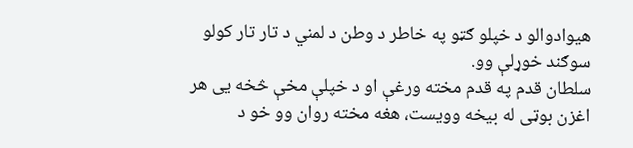هیوادوالو د خپلو ګټو په خاطر د وطن د لمني د تار تار کولو سوګند خوړلې وو.
سلطان قدم په قدم مخته ورغې او د خپلې مخې څخه یی هر اغزن بوټی له بیخه وویست، هغه مخته روان وو خو د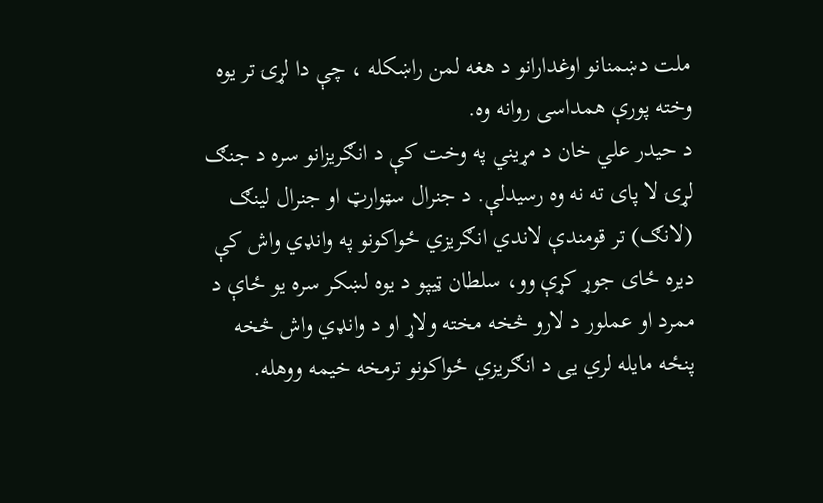ملت دښمنانو اوغدارانو د هغه لمن راښکله ، چې دا لړۍ تر یوه وخته پورې همداسی روانه وه.
د حیدر علي خان د مړیني په وخت کې د انګریزانو سره د جنګ لړۍ لا پای ته نه وه رسیدلې. د جنرال سټوارټ او جنرال لینګ (لانګ) تر قومندې لاندي انګریزي ځواکونو په وانډي واش کې دیره ځای جوړ کړې وو، سلطان ټیپو د یوه لښکر سره یو ځاې د ممرد او عملور د لارو څخه مخته ولاړ او د وانډي واش څخه پنځه مایله لري یی د انګریزي ځواکونو ترمخه خیمه ووهله.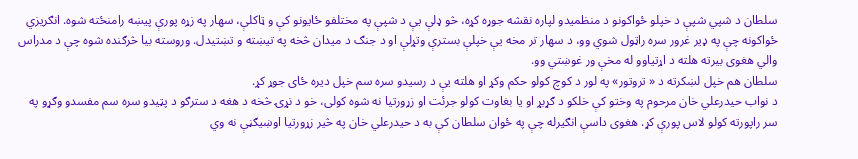سلطان د شپي شپې د خپلو ځواکونو د منظمیدو لپاره نقشه جوړه کړه، څو ډلې یې د شپې په مختلفو ځایونو کې و ټاکلې، سهار په زړه پورې پیښه رامنځته شوه. انګریزي ځواکونه چې په ډیر غرور سره راټول شوي وو، د سهار تر مخه یې خپلې بسترې وتړلې او د جنګ د میدان څخه په تیښته و تښتیدل. وروسته بیا څرګنده شوه چې د مدراس والي هغوی بیرته هلته د اړتیاوو له مخې ور غوښتي وو.
سلطان هم خپل لښکرته د « تروتور» په لور د کوچ کولو حکم وکړ او هلته یې د رسیدو سره سم خپل دیره ځای جوړ کړ.
د نواب حیدرعلي خان مرحوم په وختو کې خلکو د ګړبړ او یا بغاوت کولو جرئت او زړورتیا نه شوه کولی، خو د نړۍ څخه د هغه د سترګو د پټیدو سره سم مفسدو وګړو په سر راپورته کولو لاس پورې کړ. هغوی داسې انګیرله چې په ځوان سلطان کې به د حیدرعلي خان په څیر زړورتیا اوښیګڼې نه وي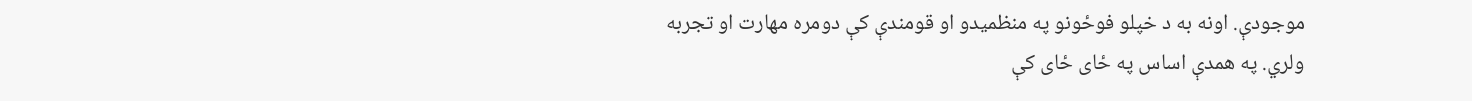موجودې. اونه به د خپلو فوځونو په منظمیدو او قومندې کې دومره مهارت او تجربه ولري. په همدې اساس په ځای ځای کې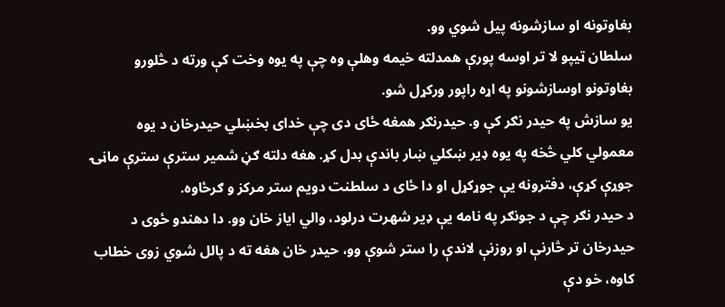بغاوتونه او سازشونه پيل شوي وو.
سلطان ټیپو لا تر اوسه پورې همدلته خیمه وهلې وه چې په یوه وخت کې ورته د څلورو بغاوتونو اوسازشونو په اړه راپور ورکړل شو.
یو سازش په حیدر نګر کې و. حیدرنګر همغه ځای دی چې خدای بخښلي حیدرخان د یوه معمولي کلي څخه په یوه ډیر ښکلي ښار باندې بدل کړ. هغه دلته ګڼ شمیر سترې سترې ماڼۍ جوړې کړې، دفترونه یې جوړکړل او دا ځای د سلطنت دویم ستر مرکز و ګرځاوه.
د حیدر نګر چې د جونګر په نامه یې ډیر شهرت درلود، والي ایاز خان وو. دا دهندو ځوی د حیدرخان تر څارنې او روزنې لاندې را ستر شوې وو، حیدر خان هغه ته د پالل شوي زوی خطاب کاوه، خو دې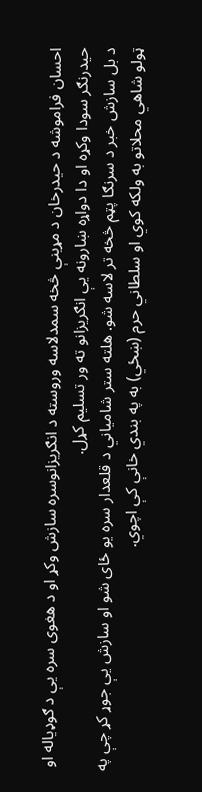احسان فراموشه د حیدرخان د مړینې څخه سمدلاسه وروسته د انګریزانوسره سازش وکړ او د هغوی سره یې د ګوډیاله او حیدرنګر سودا وکړه او دا دواړه ښارونه یې انګریزانو ته ور تسلیم کړل.
د بل سازش خبر د سرنګا پټم څخه تر لاسه شو. هلته ستر شامیاني د قلعدار سره یو ځای شو او سازش یې جوړ کړ چې په ټولو شاهي محلاتو به ولکه کوي او سلطاني حرم (ښځي) به په بندي خانې کې اچوي.